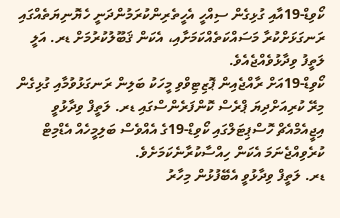ކޯވިޑް-19އާއި ގުޅިގެން ސިއްހީ އެހީތެރިންކުރަމުންދަނީ ހެޔޮނިޔަތެއްގައި ރަނގަޅަށްކުރާ މަސައްކަތެއްކަމަށާއި، އެކަން ޤަބޫލުކުރުމަށް ޑރ. އަލީ ލަތީފު ވިދާޅުވެއްޖެއެވެ.
ކޯވިޑް-19އަށް ރާއްޖެއިން ޕޮޒިޓިވްވި މީހަކު ބަލިން ރަނގަޅުވުމާއި ގުޅިގެން މިރޭ ކުރިއަށްދިޔަ ޕްރެސް ކޮންފަރެންސްގައި ޑރ. ލަތީފް ވިދާޅުވީ އިޖީއެމްއެޗް ހޮސްޕިޓަލްގައި ކޯވިޑް-19ގެ އެއްވެސް ބަލިމީހެއް އެޑްމިޓް ކުރެވިއްޖެނަމަ އެކަން ހިއްސާކުރާނެކަމަށެވެ.
ޑރ. ލަތީފް ވިދާޅުވީ އެބޭފުޅުން މިހާރު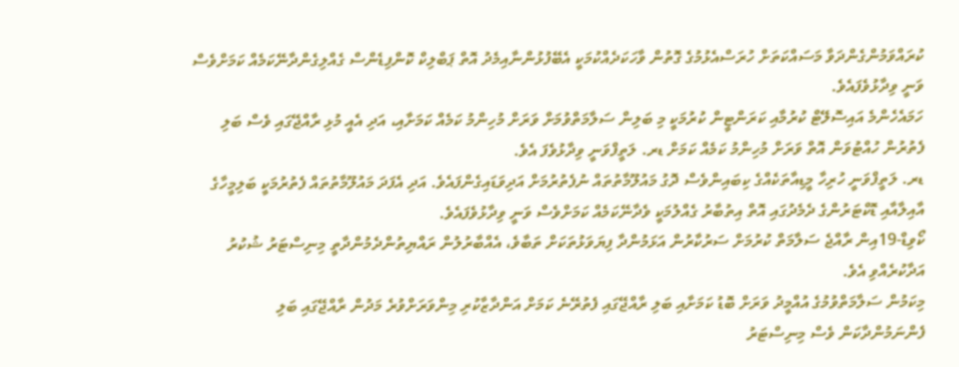ކުރައްވަމުންގެންދަވާ މަސައްކަތަށް ހުރަސްއެޅުމުގެ ގޮތުން ވާހަކަދެއްކުމަކީ އެބޭފުޅުންނާއިމެދު އޮތް ޕަބްލިކް ކޮންފިޑެންސް ގެއްލިގެންދާނޭކަމެއް ކަމަށްވެސް ވަނީ ވިދާޅުވެފައެވެ.
ހަމައެހެންމެ އައިސޮލޭޓް ކުރުމާއި ކަރަންޓީން ކުރުމަކީ މި ބަލިން ސަލާމަތްވުމަށް ވަރަށް މުހިންމު ކަމެއް ކަމަށާއި، އަދި އެއީ މުޅި ރާއްޖޭގައި ވެސް ބަލި ފެތުރުން ހުއްޓުވަން އޮތް ވަރަށް މުހިންމު ކަމެއް ކަމަށް ޑރ. ލަތީފްވަނީ ވިދާޅުވެފަ އެވެ.
ޑރ. ލަތީފްވަނީ ހުރިހާ މީޑިއާތަކެއްގެ ކިބައިންވެސް ދޮގު މައުލޫމާތުތައް ނުފެތުރުމަށް އަދިވަޑައިގެންފައެވެ. އަދި އެފަދަ މައުލޫމާތުތައް ފެތުރުމަކީ ބަލިމީހާގެ އާއިލާއާއި ޑޮކްޓަރުންގެ ދެމެދުގައި އޮތް އިތުބާރު ގެއްލުމަކީ ވެދާނޭކަމެއް ކަމަށްވެސް ވަނީ ވިދާޅުވެފައެވެ.
ކޯވިޑް-19އިން ރާއްޖެ ސަލާމަތް ކުރުމަށް ސަރުކާރުން އަޅަމުންދާ ފިޔަވަޅުތަކަށް ތަބާވެ، އެއްބާރުލުން ރައްޔިތުންދެމުންދާތީ މިނިސްޓަރު ޝުކުރު އަދާކުރެއްވި އެވެ.
މިކަމުން ސަލާމަތްވުމުގެ އުއްމީދު ވަރަށް ބޮޑު ކަމަށާއި ބަލި ރާއްޖޭގައި ފެތުރޭނެ ކަމަށް އަންދާޒާކުރި މިންވަރަށްވުރެ މަދުން ރާއްޖޭގައި ބަލި ފެންނަމުންދާކަން ވެސް މިނިސްޓަރު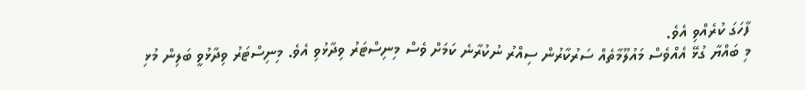ފާހަގަ ކުރެއްވި އެވެ.
މި ބައްޔާ ގުޅޭ އެއްވެސް މައުލޫމާތެއް ސަރުކާރުން ސިއްރު ނުކުރާނެ ކަމަށް ވެސް މިނިސްޓަރު ވިދާޅުވި އެވެ. މިނިސްޓަރު ވިދާޅުވީ ބަލިން މުޅި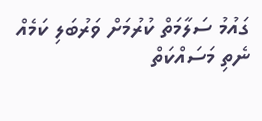ގައުމު ސަލާމަތް ކުރުމަށް ވަރުބަލި ކަމެއް ނެތި މަސައްކަތް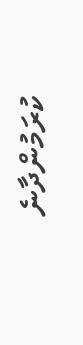ކުރަމުންދާނެ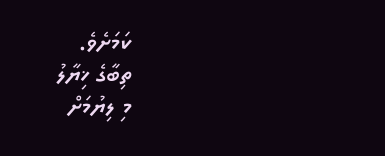ކަމަށެވެ.
ތިބާގެ ޚިޔާލު
މި ލިޔުމަށް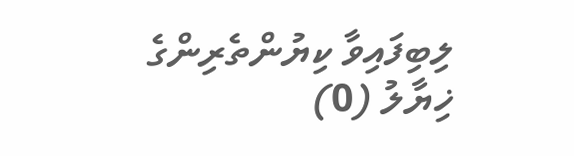ލިބިފައިވާ ކިޔުންތެރިންގެ ޚިޔާލު (0)